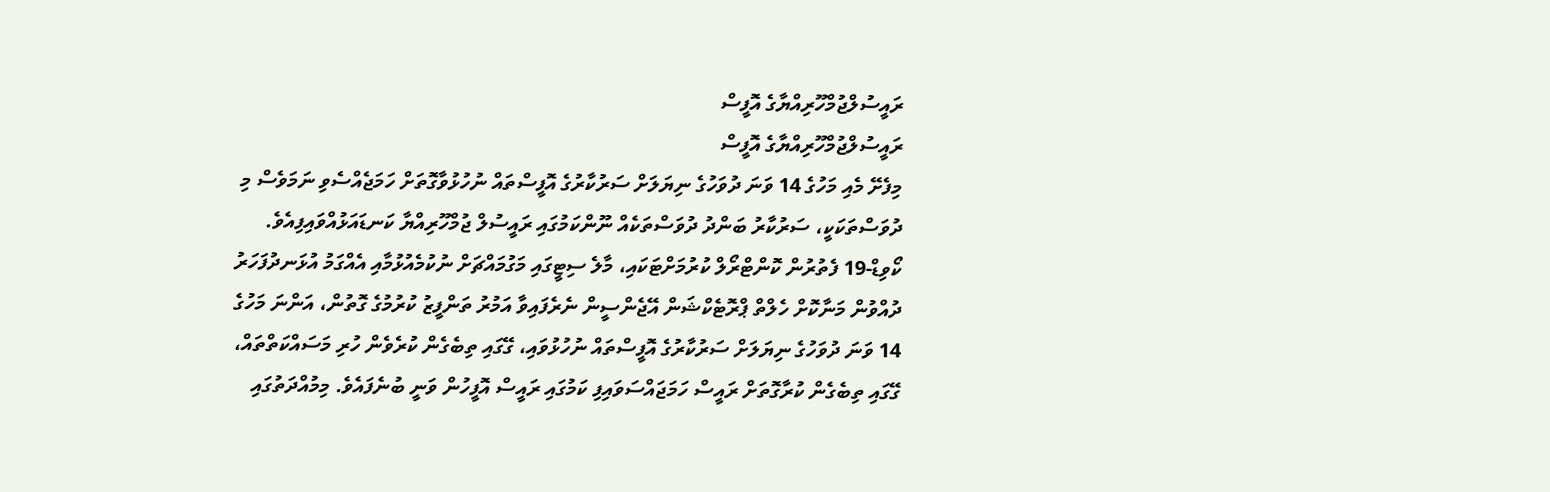ރައީސުލްޖުމްހޫރިއްޔާގެ އޮފީސް
ރައީސުލްޖުމްހޫރިއްޔާގެ އޮފީސް
މިފެށޭ މެއި މަހުގެ 14 ވަނަ ދުވަހުގެ ނިޔަލަށް ސަރުކާރުގެ އޮފީސްތައް ނުހުޅުވާގޮތަށް ހަމަޖެއްސެވި ނަމަވެސް މި ދުވަސްތަކަކީ، ސަރުކާރު ބަންދު ދުވަސްތަކެއް ނޫންކަމުގައި ރައީސުލް ޖުމްހޫރިއްޔާ ކަނޑައަޅުއްވައިފިއެވެ.
ކޯވިޑް-19 ފެތުރުން ކޮންޓްރޯލް ކުރުމަށްޓަކައި، މާލެ ސިޓީގައި މަގުމައްޗަށް ނުކުމެއުޅުމާއި އެއްގަމު އުޅަނދުފަހަރު ދުއްވުން މަނާކޮށް ހެލްތް ޕްރޮޓެކްޝަން އޭޖެންސީން ނެރެފައިވާ އަމުރު ތަންފީޒު ކުރުމުގެ ގޮތުން، އަންނަ މަހުގެ 14 ވަނަ ދުވަހުގެ ނިޔަލަށް ސަރުކާރުގެ އޮފީސްތައް ނުހުޅުވައި، ގޭގައި ތިބެގެން ކުރެވެން ހުރި މަސައްކަތްތައް، ގޭގައި ތިބެގެން ކުރާގޮތަށް ރައީސް ހަމަޖައްސަވައިފި ކަމުގައި ރައީސް އޮފީހުން ވަނީ ބުނެފައެވެ. މިމުއްދަތުގައި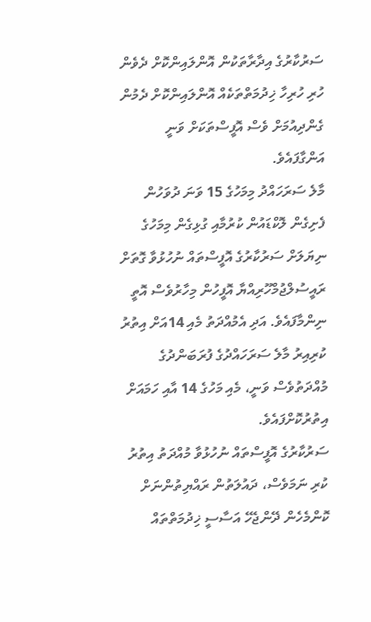ސަރުކާރުގެ އިދާރާތަކުން އޮންލައިންކޮށް ދެވެން ހުރި ހުރިހާ ޚިދުމަތްތަކެއް އޮންލައިންކޮށް ދެމުން ގެންދިއުމަށް ވެސް އޮފީސްތަކަށް ވަނީ އަންގާފައެވެ.
މާލެ ސަރަހައްދު މިމަހުގެ 15 ވަނަ ދުވަހުން ފެށިގެން ލޮކްޑައުން ކުރުމާއި ގުޅިގެން މިމަހުގެ ނިޔަލަށް ސަރުކާރުގެ އޮފީސްތައް ނުހުޅުވާ ގޮތަށް ރައީސުލްޖުމްހޫރިއްޔާ އޮފީހުން މިހާރުވެސް އޮތީ ނިންމާފައެވެ. އަދި އެމުއްދަތު މެއި 14އަށް އިތުރު ކުރިއިރު މާލެ ސަރަހައްދުގެ ފުރަބަންދުގެ މުއްދަތުވެސް ވަނީ، މެއި މަހުގެ 14 އާއި ހަމައަށް އިތުރުކޮށްފައެވެ.
ސަރުކާރުގެ އޮފީސްތައް ނުހުޅުވާ މުއްދަތު އިތުރު ކުރި ނަމަވެސް، ދައުލަތުން ރައްޔިތުންނަށް ކޮންމެހެން ދޭންޖެހޭ އަސާސީ ޚިދުމަތްތައް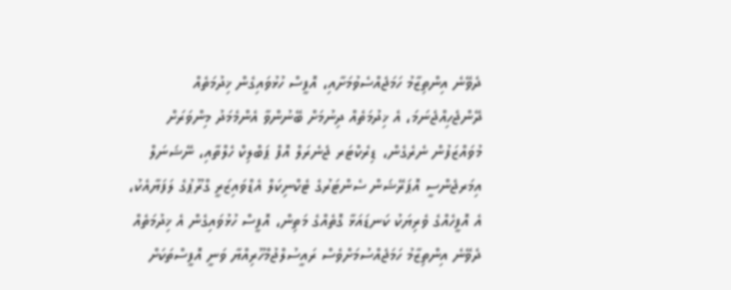ދެވޭނެ އިންތިޒާމު ހަމަޖެއްސެވުމަށާއި، އޮފީސް ހުޅުވައިގެން ޚިދުމަތެއް ދޭންޖެހިއްޖެނަމަ، އެ ޚިދުމަތެއް ދިނުމަށް ބޭނުންވާ އެންމެމަދު މިންވަރަށް މުވައްޒަފުން ނެރެގެން، ޑިރެކްޓަރ ޖެނެރަލް އޮފް ޕަބްލިކް ހެލްތާއި، ނޭޝަނަލް އިމަރޖެންސީ އޮޕަރޭޝަން ސެންޓަރުގެ ޓެކްނިކަލް އެޑްވައިޒަރީ ގްރޫޕުގެ ލަފަޔާއެކު، އެ އޮފީހެއްގެ ވެރިޔަކު ކަނޑައަޅާ ގޮތެއްގެ މަތިން، އޮފީސް ހުޅުވައިގެން އެ ޚިދުމަތެއް ދެވޭނެ އިންތިޒާމު ހަމަޖެއްސުމަށްވެސް ރައީސުލްޖުމްހޫރިއްޔާ ވަނީ އޮފީސްތަކަށް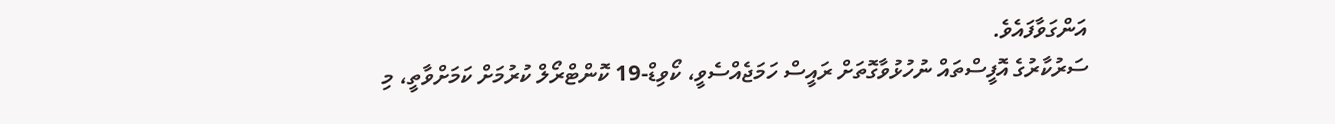އަންގަވާފައެވެ.
ސަރުކާރުގެ އޮފީސްތައް ނުހުޅުވާގޮތަށް ރައީސް ހަމަޖެއްސެވީ، ކޯވިޑް-19 ކޮންޓްރޯލް ކުރުމަށް ކަމަށްވާތީ، މި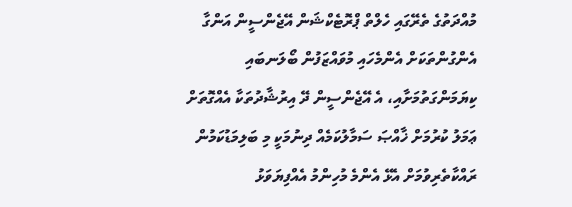މުއްދަތުގެ ތެރޭގައި ހެލްތް ޕްރޮޓެކްޝަން އޭޖެންސީން އަންގާ އެންގުންތަކަށް އެންމެހައި މުވައްޒަފުން ބޯލަނބައި ކިޔަމަންގަތުމަށާއި، އެ އޭޖެންސީން ދޭ އިރުޝާދުތަކާ އެއްގޮތަށް ޢަމަލު ކުރުމަށް ޚާއްޞަ ސަމާލުކަމެއް ދިނުމަކީ މި ބަލިމަޑުކަމުން ރައްކާތެރިވުމަށް އެޅޭ އެންމެ މުހިންމު އެއްފިޔަވަޅު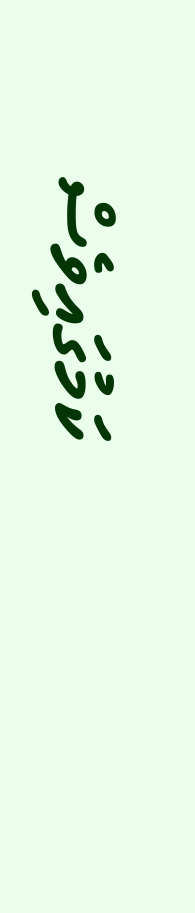ކަމުގައިވެސް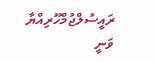ރައީސުލްޖުމްހޫރިއްޔާ ވަނީ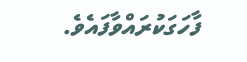ފާހަގަކުރައްވާފައެވެ.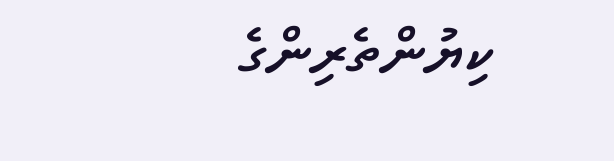ކިޔުންތެރިންގެ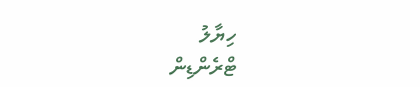ހިޔާލު
ޓްރެންޑިން